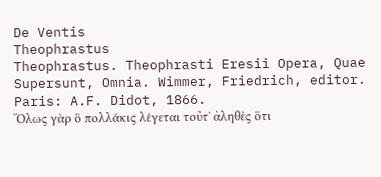De Ventis
Theophrastus
Theophrastus. Theophrasti Eresii Opera, Quae Supersunt, Omnia. Wimmer, Friedrich, editor. Paris: A.F. Didot, 1866.
Ὅλως γὰρ ὃ πολλάκις λέγεται τοῦτʼ ἀληθὲς ὅτι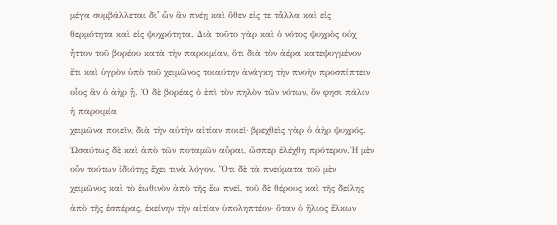μέγα συμβάλλεται διʼ ὧν ἂν πνέῃ καὶ ὅθεν εἰς τε τἆλλα καὶ εἰς θερμότητα καὶ εἰς ψυχρότητα. Διὰ τοῦτο γὰρ καὶ ὁ νότος ψυχρὸς οὐχ ἧττον τοῦ βορέου κατὰ τὴν παροιμίαν, ὅτι διὰ τὸν ἀέρα κατεψυγμένον ἔτι καὶ ὑγρὸν ὑπὸ τοῦ χειμῶνος τοιαύτην ἀνάγκη τὴν πνοὴν προσπίπτειν οἷος ἂν ὁ ἀὴρ ᾖ. Ὁ δὲ βορέας ὁ ἐπὶ τὸν πηλὸν τῶν νότων, ὅν φησι πάλιν ἡ παροιμία
χειμῶνα ποιεῖν, διὰ τὴν αὐτὴν αἰτίαν ποιεῖ· βρεχθεὶς γὰρ ὁ ἀὴρ ψυχρός. Ὡσαύτως δὲ καὶ ἀπὸ τῶν ποταμῶν αὖραι, ὥσπερ ἐλέχθη πρότερον.Ἡ μὲν οὖν τούτων ἰδιότης ἔχει τινὰ λόγον. Ὅτι δὲ τὰ πνεύματα τοῦ μὲν χειμῶνος καὶ τὸ ἑωθινὸν ἀπὸ τῆς ἕω πνεῖ, τοῦ δὲ θέρους καὶ τῆς δείλης ἀπὸ τῆς ἑσπέρας, ἐκείνην τὴν αἰτίαν ὑποληπτέον· ὅταν ὁ ἥλιος ἕλκων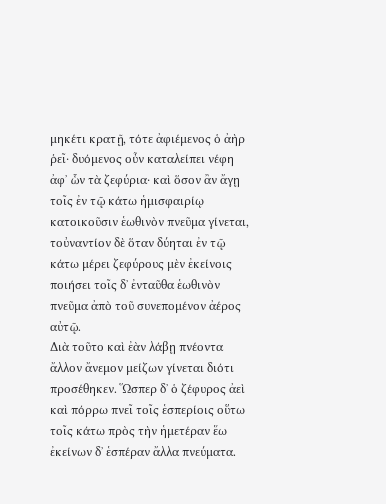μηκέτι κρατῇ, τότε ἀφιέμενος ὁ ἀὴρ ῥεῖ· δυόμενος οὖν καταλείπει νέφη ἀφʼ ὧν τὰ ζεφύρια· καὶ ὅσον ἂν ἄγῃ τοῖς ἐν τῷ κάτω ἡμισφαιρίῳ κατοικοῦσιν ἑωθινὸν πνεῦμα γίνεται, τοὐναντίον δὲ ὅταν δύηται ἐν τῷ κάτω μέρει ζεφύρους μὲν ἐκείνοις ποιήσει τοῖς δʼ ἐνταῦθα ἑωθινὸν πνεῦμα ἀπὸ τοῦ συνεπομένον ἀέρος αὐτῷ.
Διὰ τοῦτο καὶ ἐὰν λάβῃ πνέοντα ἄλλον ἄνεμον μείζων γίνεται διότι προσέθηκεν. Ὥσπερ δʼ ὁ ζέφυρος ἀεὶ καὶ πόρρω πνεῖ τοῖς ἑσπερίοις οὕτω τοῖς κάτω πρὸς τὴν ἡμετέραν ἕω ἐκείνων δʼ ἑσπέραν ἄλλα πνεύματα.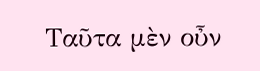Ταῦτα μὲν οὖν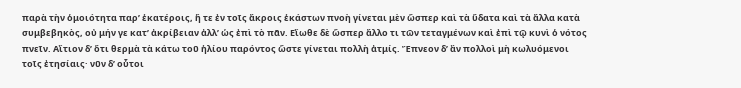παρὰ τὴν ὁμοιότητα παρʼ ἑκατέροις, ἥ τε ἐν τοῖς ἄκροις ἑκάστων πνοὴ γίνεται μὲν ὥσπερ καὶ τὰ ὕδατα καὶ τὰ ἄλλα κατὰ συμβεβηκὸς, οὐ μήν γε κατʼ ἀκρίβειαν ἀλλʼ ὡς ἐπὶ τὸ πᾶν. Εἴωθε δὲ ὥσπερ ἄλλο τι τῶν τεταγμένων καὶ ἐπὶ τῷ κυνὶ ὁ νότος πνεῖν. Αἴτιον δʼ ὅτι θερμὰ τὰ κάτω τοῦ ἡλίου παρόντος ὥστε γίνεται πολλὴ ἀτμίς. Ἔπνεον δʼ ἂν πολλοὶ μὴ κωλυόμενοι τοῖς ἐτησίαις· νῦν δʼ οὗτοι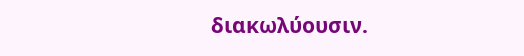διακωλύουσιν.